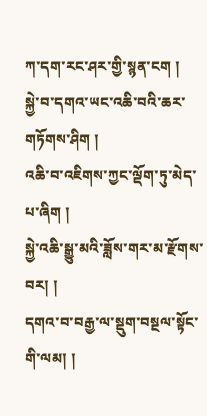ཀ་དག་རང་ཤར་གྱི་སྙན་ངག །
སྐྱེ་བ་དགའ་ཡང་འཆི་བའི་ཆར་གཏོགས་ཤིག །
འཆི་བ་འཇིགས་ཀྱང་ལྡོག་ཏུ་མེད་པ་ཞིག །
སྐྱེ་འཆི་སྒྱུ་མའི་ཟློས་གར་མ་རྫོགས་བར། །
དགའ་བ་བརྒྱ་ལ་སྡུག་བསྔལ་སྟོང་གི་ལམ། །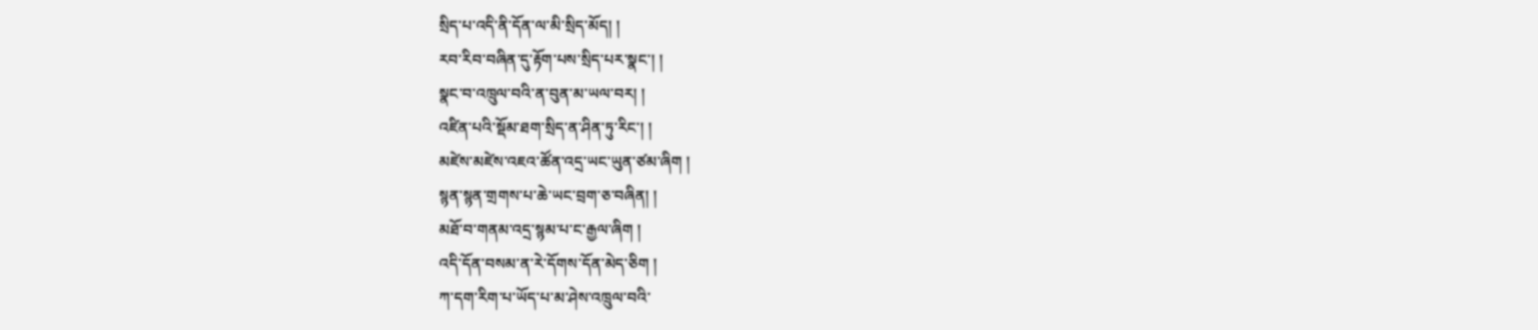སྲིད་པ་འདི་ནི་དོན་ལ་མི་སྲིད་མོད། །
རབ་རིབ་བཞིན་དུ་རྟོག་པས་སྲིད་པར་སྣང་། །
སྣང་བ་འཁྲུལ་བའི་ན་བུན་མ་ཡལ་བར། །
འཛིན་པའི་སྡོམ་ཐག་སྲིད་ན་ཤིན་ཏུ་རིང་། །
མཛེས་མཛེས་འཇའ་ཚོན་འདྲ་ཡང་ཡུན་ཙམ་ཞིག །
སྙན་སྙན་གྲགས་པ་ཆེ་ཡང་བྲག་ཅ་བཞིན། །
མཐོ་བ་གནམ་འདྲ་སྙམ་པ་ང་རྒྱལ་ཞིག །
འདི་དོན་བསམ་ན་རེ་དོགས་དོན་མེད་ཅིག །
ཀ་དག་རིག་པ་ཡོད་པ་མ་ཤེས་འཁྲུལ་བའི་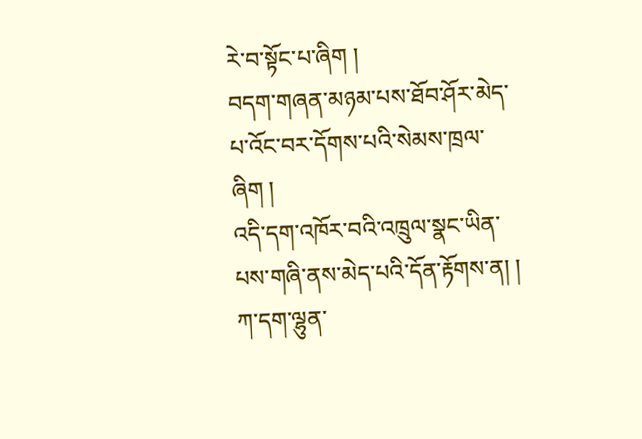རེ་བ་སྟོང་པ་ཞིག །
བདག་གཞན་མཉམ་པས་ཐོབ་ཤོར་མེད་པ་འོང་བར་དོགས་པའི་སེམས་ཁྲལ་ཞིག །
འདི་དག་འཁོར་བའི་འཁྲུལ་སྣང་ཡིན་པས་གཞི་ནས་མེད་པའི་དོན་རྟོགས་ན། །
ཀ་དག་ལྷུན་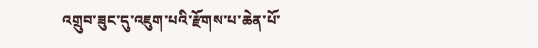འགྲུབ་ཟུང་དུ་འཇུག་པའི་རྫོགས་པ་ཆེན་པོ་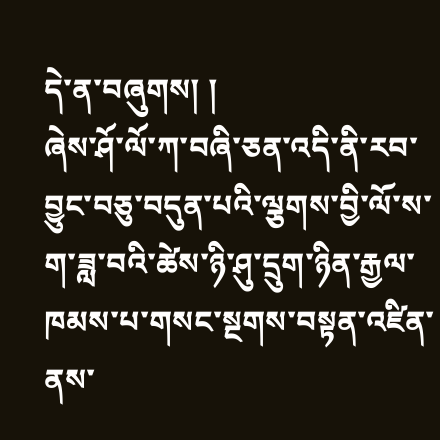དེ་ན་བཞུགས། །
ཞེས་ཤོ་ལོ་ཀ་བཞི་ཅན་འདི་ནི་རབ་བྱུང་བཅུ་བདུན་པའི་ལྕགས་བྱི་ལོ་ས་ག་ཟླ་བའི་ཚེས་ཉི་ཤུ་དྲུག་ཉིན་རྒྱལ་ཁམས་པ་གསང་སྔགས་བསྟན་འཛིན་ནས་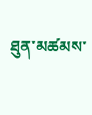ཐུན་མཚམས་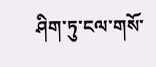ཤིག་ཏུ་ངལ་གསོ་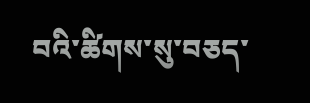བའི་ཚིགས་སུ་བཅད་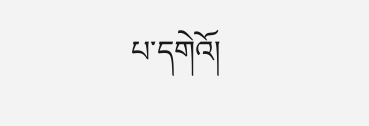པ་དགེའོ།